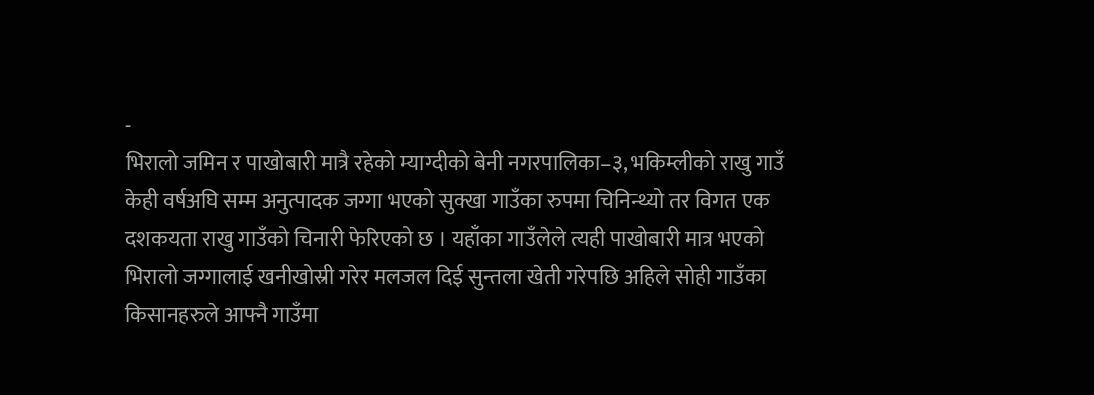-
भिरालो जमिन र पाखोबारी मात्रै रहेको म्याग्दीको बेनी नगरपालिका–३, भकिम्लीको राखु गाउँ केही वर्षअघि सम्म अनुत्पादक जग्गा भएको सुक्खा गाउँका रुपमा चिनिन्थ्यो तर विगत एक दशकयता राखु गाउँको चिनारी फेरिएको छ । यहाँका गाउँलेले त्यही पाखोबारी मात्र भएको भिरालो जग्गालाई खनीखोस्री गरेर मलजल दिई सुन्तला खेती गरेपछि अहिले सोही गाउँका किसानहरुले आफ्नै गाउँमा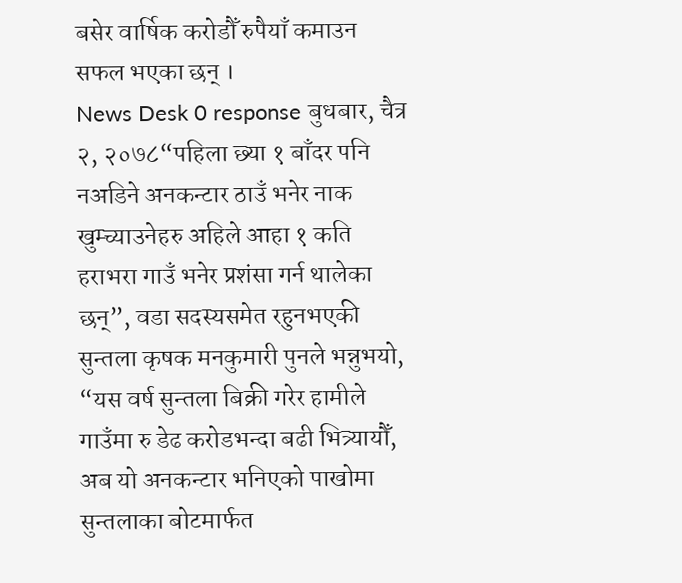बसेर वार्षिक करोडौँ रुपैयाँ कमाउन सफल भएका छन् ।
News Desk 0 response बुधबार, चैत्र २, २०७८“पहिला छ्या १ बाँदर पनि नअडिने अनकन्टार ठाउँ भनेर नाक खुम्च्याउनेहरु अहिले आहा १ कति हराभरा गाउँ भनेर प्रशंसा गर्न थालेका छन्”, वडा सदस्यसमेत रहुनभएकी सुन्तला कृषक मनकुमारी पुनले भन्नुभयो, “यस वर्ष सुन्तला बिक्री गरेर हामीले गाउँमा रु डेढ करोडभन्दा बढी भित्र्यायौँ, अब यो अनकन्टार भनिएको पाखोमा सुन्तलाका बोटमार्फत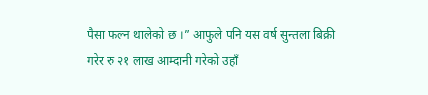पैसा फल्न थालेको छ ।” आफुले पनि यस वर्ष सुन्तला बिक्री गरेर रु २१ लाख आम्दानी गरेको उहाँ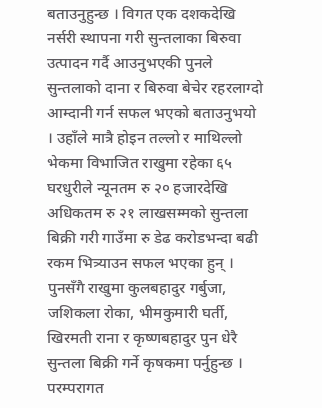बताउनुहुन्छ । विगत एक दशकदेखि नर्सरी स्थापना गरी सुन्तलाका बिरुवा उत्पादन गर्दै आउनुभएकी पुनले सुन्तलाको दाना र बिरुवा बेचेर रहरलाग्दो आम्दानी गर्न सफल भएको बताउनुभयो । उहाँले मात्रै होइन तल्लो र माथिल्लो भेकमा विभाजित राखुमा रहेका ६५ घरधुरीले न्यूनतम रु २० हजारदेखि अधिकतम रु २१ लाखसम्मको सुन्तला बिक्री गरी गाउँमा रु डेढ करोडभन्दा बढी रकम भित्र्याउन सफल भएका हुन् । पुनसँगै राखुमा कुलबहादुर गर्बुजा, जशिकला रोका, भीमकुमारी घर्ती, खिरमती राना र कृष्णबहादुर पुन धेरै सुन्तला बिक्री गर्ने कृषकमा पर्नुहुन्छ । परम्परागत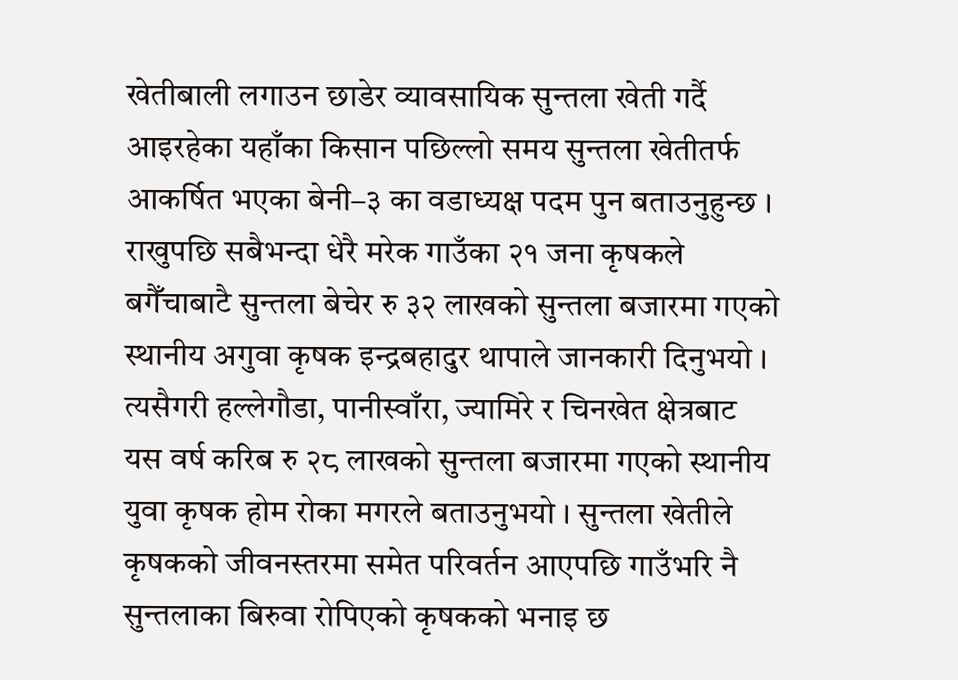खेतीबाली लगाउन छाडेर व्यावसायिक सुन्तला खेती गर्दै आइरहेका यहाँका किसान पछिल्लो समय सुन्तला खेतीतर्फ आकर्षित भएका बेनी–३ का वडाध्यक्ष पदम पुन बताउनुहुन्छ । राखुपछि सबैभन्दा धेरै मरेक गाउँका २१ जना कृषकले बगैँचाबाटै सुन्तला बेचेर रु ३२ लाखको सुन्तला बजारमा गएको स्थानीय अगुवा कृषक इन्द्रबहादुर थापाले जानकारी दिनुभयो । त्यसैगरी हल्लेगौडा, पानीस्वाँरा, ज्यामिरे र चिनखेत क्षेत्रबाट यस वर्ष करिब रु २८ लाखको सुन्तला बजारमा गएको स्थानीय युवा कृषक होम रोका मगरले बताउनुभयो । सुन्तला खेतीले कृषकको जीवनस्तरमा समेत परिवर्तन आएपछि गाउँभरि नै सुन्तलाका बिरुवा रोपिएको कृषकको भनाइ छ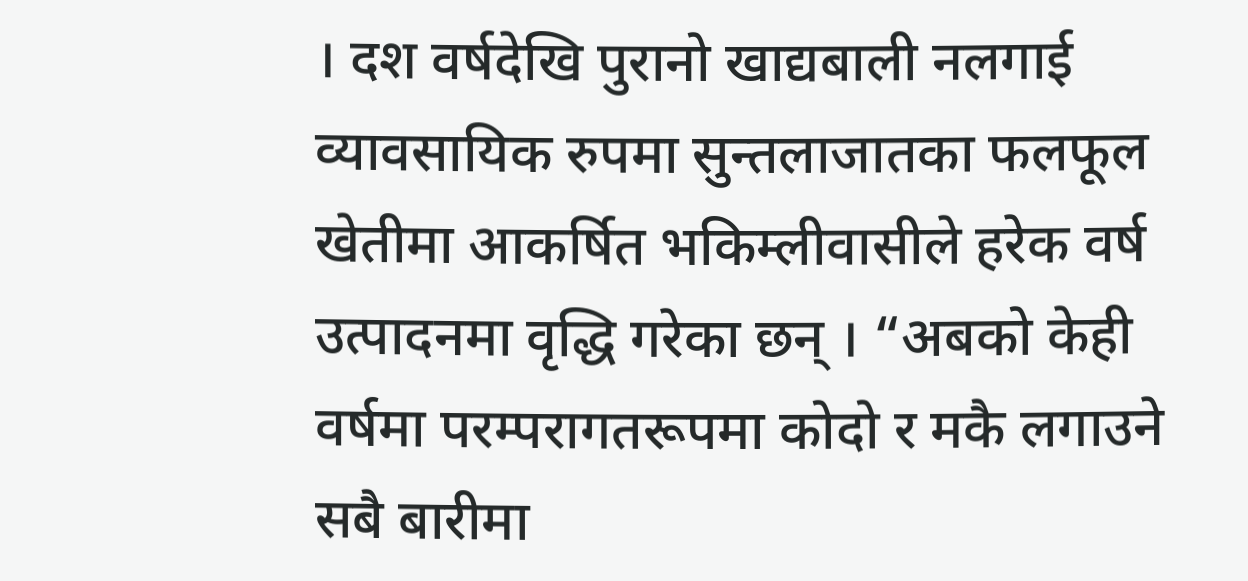। दश वर्षदेखि पुरानो खाद्यबाली नलगाई व्यावसायिक रुपमा सुन्तलाजातका फलफूल खेतीमा आकर्षित भकिम्लीवासीले हरेक वर्ष उत्पादनमा वृद्धि गरेका छन् । “अबको केही वर्षमा परम्परागतरूपमा कोदो र मकै लगाउने सबै बारीमा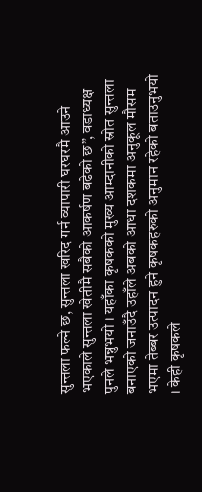सुन्तला फल्ने छ, सुन्तला खरिद गर्न व्यापारी घरघरमै आउने भएकाले सुन्तला खेतीमै सबैको आकर्षण बढेको छ”, वडाध्यक्ष पुनले भन्नुभयो । यहाँका कृषकको मुख्य आम्दानीको स्रोत सुन्तला बनाएको जनाउँदै उहाँले अबको आधा दशकमा अनुकूल मौसम भएमा तेब्बर उत्पादन हुने कृषकहरुको अनुमान रहेको बताउनुभयो । केही कृषकले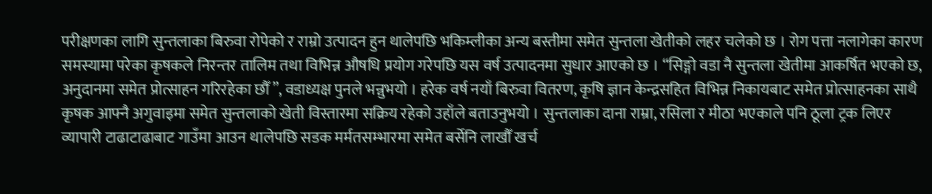परीक्षणका लागि सुन्तलाका बिरुवा रोपेको र राम्रो उत्पादन हुन थालेपछि भकिम्लीका अन्य बस्तीमा समेत सुन्तला खेतीको लहर चलेको छ । रोग पत्ता नलागेका कारण समस्यामा परेका कृषकले निरन्तर तालिम तथा विभिन्न औषधि प्रयोग गरेपछि यस वर्ष उत्पादनमा सुधार आएको छ । “सिङ्गो वडा नै सुन्तला खेतीमा आकर्षित भएको छ, अनुदानमा समेत प्रोत्साहन गरिरहेका छौँ”, वडाध्यक्ष पुनले भन्नुभयो । हरेक वर्ष नयाँ बिरुवा वितरण, कृषि ज्ञान केन्द्रसहित विभिन्न निकायबाट समेत प्रोत्साहनका साथै कृषक आफ्नै अगुवाइमा समेत सुन्तलाको खेती विस्तारमा सक्रिय रहेको उहाँले बताउनुभयो । सुन्तलाका दाना राम्रा, रसिला र मीठा भएकाले पनि ठूला ट्रक लिएर व्यापारी टाढाटाढाबाट गाउँमा आउन थालेपछि सडक मर्मतसम्भारमा समेत बर्सेनि लाखौँ खर्च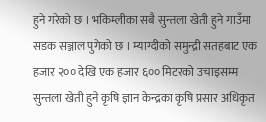हुने गरेको छ । भकिम्लीका सबै सुन्तला खेती हुने गाउँमा सडक सञ्जाल पुगेको छ । म्याग्दीको समुन्द्री सतहबाट एक हजार २०० देखि एक हजार ६०० मिटरको उचाइसम्म सुन्तला खेती हुने कृषि ज्ञान केन्द्रका कृषि प्रसार अधिकृत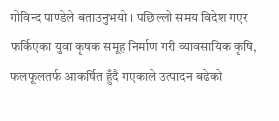गोविन्द पाण्डेले बताउनुभयो । पछिल्लो समय विदेश गएर फर्किएका युवा कृषक समूह निर्माण गरी व्यावसायिक कृषि, फलफूलतर्फ आकर्षित हुँदै गएकाले उत्पादन बढेको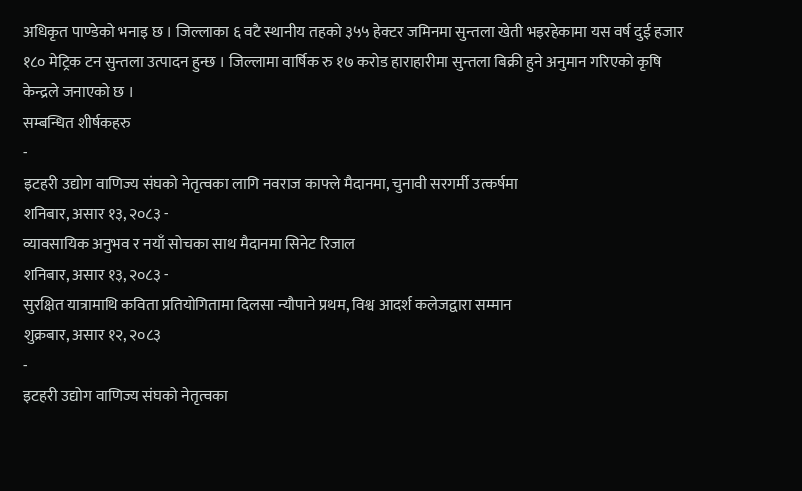अधिकृत पाण्डेको भनाइ छ । जिल्लाका ६ वटै स्थानीय तहको ३५५ हेक्टर जमिनमा सुन्तला खेती भइरहेकामा यस वर्ष दुई हजार १८० मेट्रिक टन सुन्तला उत्पादन हुन्छ । जिल्लामा वार्षिक रु १७ करोड हाराहारीमा सुन्तला बिक्री हुने अनुमान गरिएको कृषि केन्द्रले जनाएको छ ।
सम्बन्धित शीर्षकहरु
-
इटहरी उद्योग वाणिज्य संघको नेतृत्वका लागि नवराज काफ्ले मैदानमा, चुनावी सरगर्मी उत्कर्षमा
शनिबार, असार १३, २०८३ -
व्यावसायिक अनुभव र नयाँ सोचका साथ मैदानमा सिनेट रिजाल
शनिबार, असार १३, २०८३ -
सुरक्षित यात्रामाथि कविता प्रतियोगितामा दिलसा न्यौपाने प्रथम, विश्व आदर्श कलेजद्वारा सम्मान
शुक्रबार, असार १२, २०८३
-
इटहरी उद्योग वाणिज्य संघको नेतृत्वका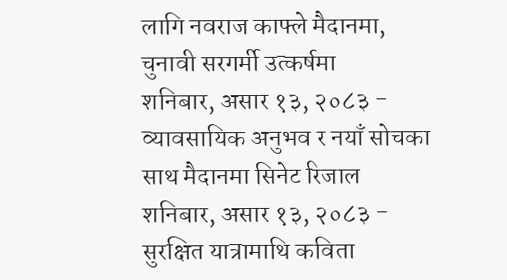लागि नवराज काफ्ले मैदानमा, चुनावी सरगर्मी उत्कर्षमा
शनिबार, असार १३, २०८३ -
व्यावसायिक अनुभव र नयाँ सोचका साथ मैदानमा सिनेट रिजाल
शनिबार, असार १३, २०८३ -
सुरक्षित यात्रामाथि कविता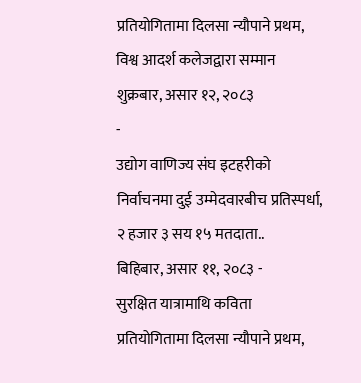प्रतियोगितामा दिलसा न्यौपाने प्रथम, विश्व आदर्श कलेजद्वारा सम्मान
शुक्रबार, असार १२, २०८३
-
उद्योग वाणिज्य संघ इटहरीको निर्वाचनमा दुई उम्मेदवारबीच प्रतिस्पर्धा, २ हजार ३ सय १५ मतदाता..
बिहिबार, असार ११, २०८३ -
सुरक्षित यात्रामाथि कविता प्रतियोगितामा दिलसा न्यौपाने प्रथम,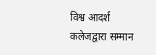विश्व आदर्श कलेजद्वारा सम्मान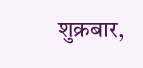शुक्रबार,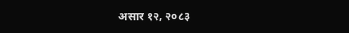असार १२, २०८३